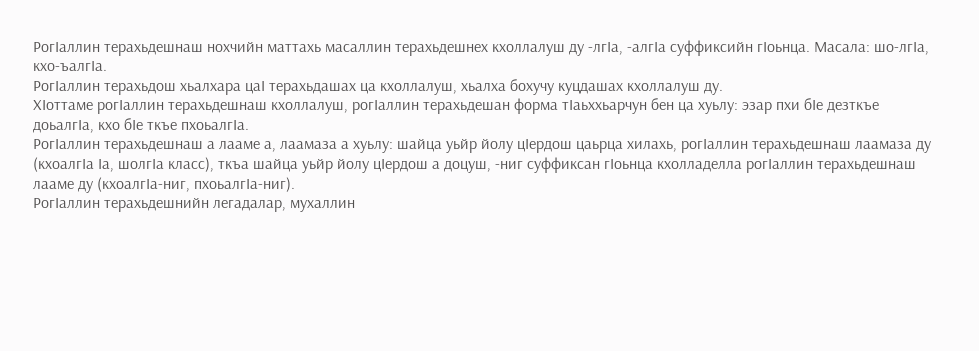РогIаллин терахьдешнаш нохчийн маттахь масаллин терахьдешнех кхоллалуш ду -лгIа, -алгIа суффиксийн гIоьнца. Масала: шо-лгIа, кхо-ъалгIа.
РогIаллин терахьдош хьалхара цаI терахьдашах ца кхоллалуш, хьалха бохучу куцдашах кхоллалуш ду.
ХIоттаме рогIаллин терахьдешнаш кхоллалуш, рогIаллин терахьдешан форма тIаьххьарчун бен ца хуьлу: эзар пхи бIе дезткъе доьалгIа, кхо бIе ткъе пхоьалгIа.
РогIаллин терахьдешнаш а лааме а, лаамаза а хуьлу: шайца уьйр йолу цIердош цаьрца хилахь, рогIаллин терахьдешнаш лаамаза ду (кхоалгIа Iа, шолгIа класс), ткъа шайца уьйр йолу цIердош а доцуш, -ниг суффиксан гIоьнца кхолладелла рогIаллин терахьдешнаш лааме ду (кхоалгIа-ниг, пхоьалгIа-ниг).
РогIаллин терахьдешнийн легадалар, мухаллин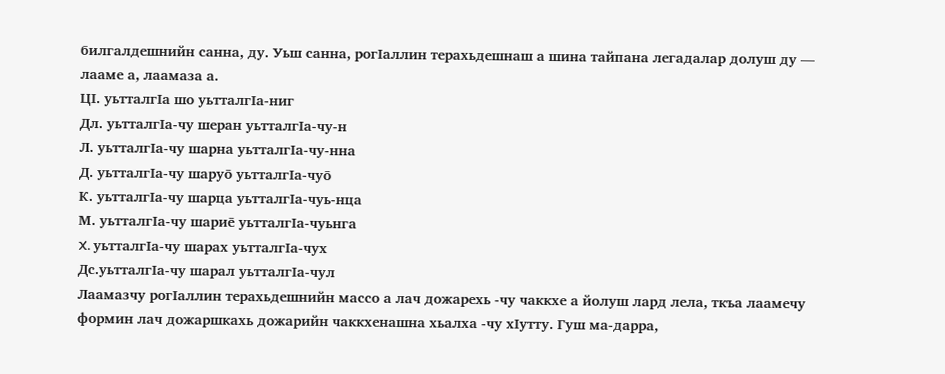билгалдешнийн санна, ду. Уьш санна, рогIаллин терахьдешнаш а шина тайпана легадалар долуш ду — лааме а, лаамаза а.
ЦI. уьтталгIа шо уьтталгIа-ниг
Дл. уьтталгIа-чу шеран уьтталгIа-чу-н
Л. уьтталгIа-чу шарна уьтталгIа-чу-нна
Д. уьтталгIа-чу шаруō уьтталгIа-чуō
К. уьтталгIа-чу шарца уьтталгIа-чуь-нца
М. уьтталгIа-чу шариē уьтталгIа-чуьнга
X. уьтталгIа-чу шарах уьтталгIа-чух
Дс.уьтталгIа-чу шарал уьтталгIа-чул
Лаамазчу рогIаллин терахьдешнийн массо а лач дожарехь -чу чаккхе а йолуш лард лела, ткъа лаамечу формин лач дожаршкахь дожарийн чаккхенашна хьалха -чу хIутту. Гуш ма-дарра,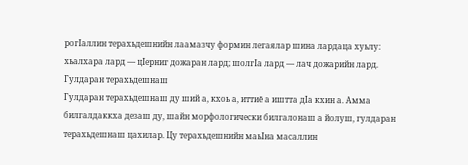рогIаллин терахьдешнийн лаамазчу формин легаялар шина лардаца хуьлу: хьалхара лард — цIерниг дожаран лард; шолгIа лард — лач дожарийн лард.
Гулдаран терахьдешнаш
Гулдаран терахьдешнаш ду ший а, кхоь а, иттиē а иштта дIа кхин а. Амма билгалдаккха дезаш ду, шайн морфологически билгалонаш а йолуш, гулдаран терахьдешнаш цахилар. Цу терахьдешнийн маьIна масаллин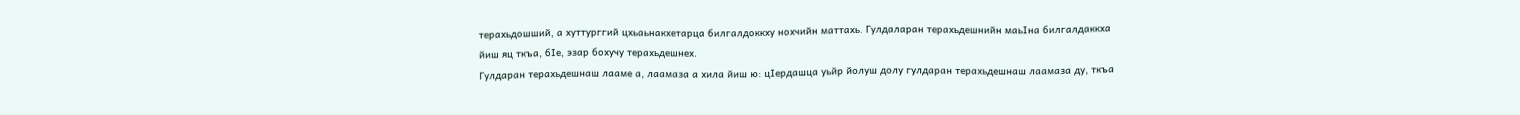терахьдошший, а xуттурггий цхьаьнакхетарца билгалдоккху нохчийн маттахь. Гулдаларан терахьдешнийн маьIна билгалдаккха йиш яц ткъа, бIе, эзар бохучу терахьдешнех.
Гулдаран терахьдешнаш лааме а, лаамаза а хила йиш ю: цIердашца уьйр йолуш долу гулдаран терахьдешнаш лаамаза ду, ткъа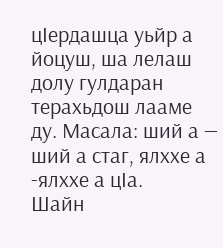цIердашца уьйр а йоцуш, ша лелаш долу гулдаран терахьдош лааме ду. Масала: ший а — ший а стаг, ялххе а -ялххе а цIа.
Шайн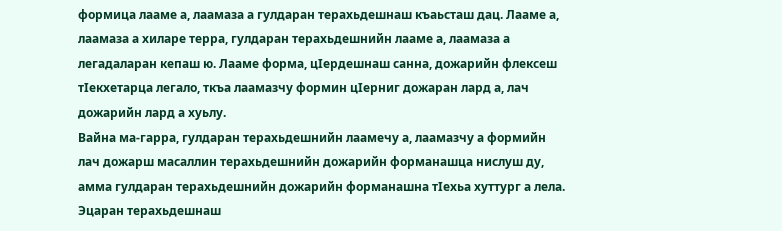формица лааме а, лаамаза а гулдаран терахьдешнаш къаьсташ дац. Лааме а, лаамаза а хиларе терра, гулдаран терахьдешнийн лааме а, лаамаза а легадаларан кепаш ю. Лааме форма, цIердешнаш санна, дожарийн флексеш тIекхетарца легало, ткъа лаамазчу формин цIерниг дожаран лард а, лач дожарийн лард а хуьлу.
Вайна ма-гарра, гулдаран терахьдешнийн лаамечу а, лаамазчу а формийн лач дожарш масаллин терахьдешнийн дожарийн форманашца нислуш ду, амма гулдаран терахьдешнийн дожарийн форманашна тIехьа хуттург а лела.
Эцаран терахьдешнаш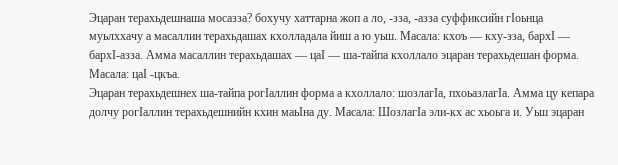Эцаран терахьдешнаша мосазза? бохучу хаттарна жоп а ло, -зза, -азза суффиксийн гIоьнца муьлххачу а масаллин терахьдашах кхолладала йиш а ю уьш. Масала: кхоъ — кху-зза, бархI — бархI-азза. Амма масаллин терахьдашах — цаI — ша-тайпа кхоллало эцаран терахьдешан форма. Масала: цаI -цкъа.
Эцаран терахьдешнех ша-тайпа рогIаллин форма а кхоллало: шозлагIа, пхоьазлагIа. Амма цу кепара долчу рогIаллин терахьдешнийн кхин маьIна ду. Масала: ШозлагIа эли-кх ас хьоьга и. Уьш эцаран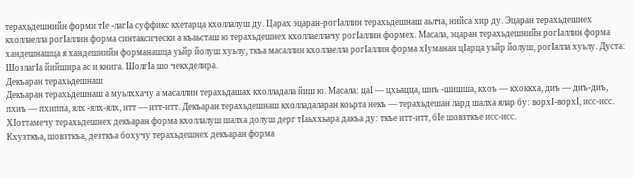терахьдешнийн форми тIе -лагIа суффикс кхетарца кхоллалуш ду. Царах эцаран-рогIаллин терахьдешнаш аьлча, нийса хир ду. Эцаран терахьдешнех кхоллаелла рогIаллин форма синтаксически а къаьсташ ю терахьдешнех кхоллаеллачу рогIаллин формех. Масала, эцаран терахьдешнийн рогIаллин форма хандешнашца я хандешнийн форманашца уьйр йолуш хуьлу, ткъа масаллин кхоллаелла рогIаллин форма хIуманан цIарца уьйр йолуш, рогIалла хуьлу. Дуста: ШозлагIа йийшира ас и книга. ШолгIа шо чекхделира.
Декъаран терахьдешнаш
Декъаран терахьдешнаш а муьлххачу а масаллин терахьдашах кхолладала йиш ю. Масала: цаI — цхьацца, шиъ -шишша, кхоъ — кхоккха, диъ — диъ-диъ, пхиъ — пхиппа, ялх -ялх-ялх, итт — итт-итт. Декъаран терахьдешнаш кхолладаларан коьрта некъ — терахьдешан лард шалха ялар бу: ворхI-ворхI, исс-исс.
ХIоттамечу терахьдешнех декъаран форма кхоллалуш шалха долуш дерг тIаьххьара дакъа ду: ткъе итт-итт, бIе шовзткъе исс-исс.
Кхузткъа, шовзткъа, дезткъа бохучу терахьдешнех декъаран форма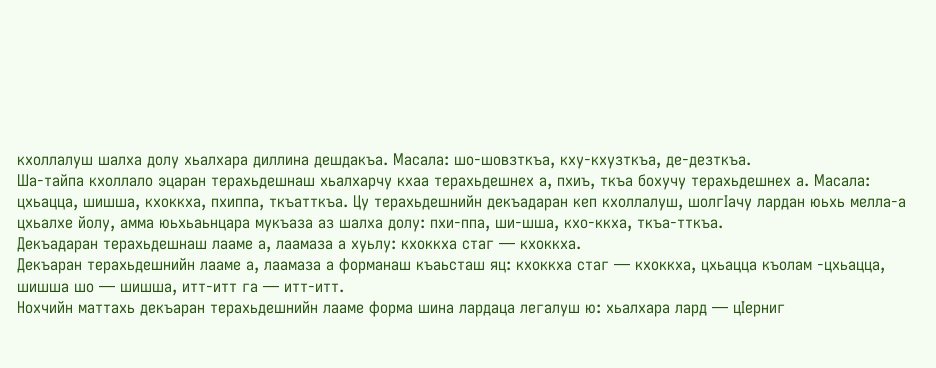кхоллалуш шалха долу хьалхара диллина дешдакъа. Масала: шо-шовзткъа, кху-кхузткъа, де-дезткъа.
Ша-тайпа кхоллало эцаран терахьдешнаш хьалхарчу кхаа терахьдешнех а, пхиъ, ткъа бохучу терахьдешнех а. Масала: цхьацца, шишша, кхоккха, пхиппа, ткъатткъа. Цу терахьдешнийн декъадаран кеп кхоллалуш, шолгIачу лардан юьхь мелла-а цхьалхе йолу, амма юьхьаьнцара мукъаза аз шалха долу: пхи-ппа, ши-шша, кхо-ккха, ткъа-тткъа.
Декъадаран терахьдешнаш лааме а, лаамаза а хуьлу: кхоккха стаг — кхоккха.
Декъаран терахьдешнийн лааме а, лаамаза а форманаш къаьсташ яц: кхоккха стаг — кхоккха, цхьацца къолам -цхьацца, шишша шо — шишша, итт-итт га — итт-итт.
Нохчийн маттахь декъаран терахьдешнийн лааме форма шина лардаца легалуш ю: хьалхара лард — цIерниг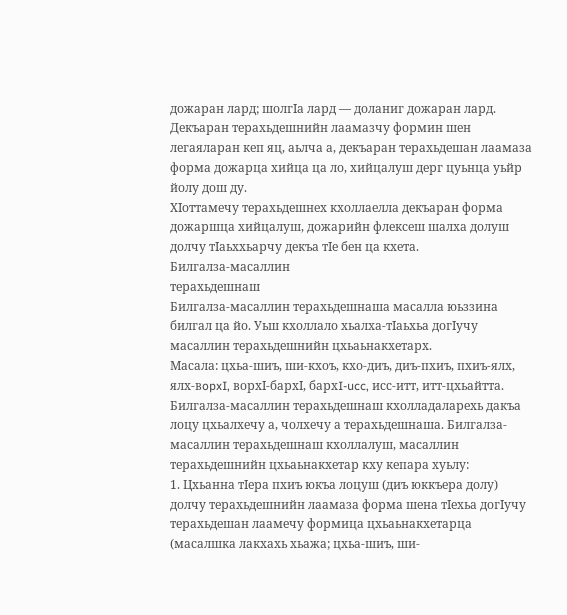дожаран лард; шолгIа лард — доланиг дожаран лард. Декъаран терахьдешнийн лаамазчу формин шен легаяларан кеп яц, аьлча а, декъаран терахьдешан лаамаза форма дожарца хийца ца ло, хийцалуш дерг цуьнца уьйр йолу дош ду.
ХIоттамечу терахьдешнех кхоллаелла декъаран форма дожаршца хийцалуш, дожарийн флексеш шалха долуш долчу тIаьххьарчу декъа тIе бен ца кхета.
Билгалза-масаллин
терахьдешнаш
Билгалза-масаллин терахьдешнаша масалла юьззина билгал ца йо. Уьш кхоллало хьалха-тIаьхьа догIучу масаллин терахьдешнийн цхьаьнакхетарх.
Масала: цхьа-шиъ, ши-кхоъ, кхо-диъ, диъ-пхиъ, пхиъ-ялх, ялх-вopxI, ворхI-бархI, бархI-ucc, исс-итт, итт-цхьайтта.
Билгалза-масаллин терахьдешнаш кхолладаларехь дакъа лоцу цхьалхечу а, чолхечу а терахьдешнаша. Билгалза-масаллин терахьдешнаш кхоллалуш, масаллин терахьдешнийн цхьаьнакхетар кху кепара хуьлу:
1. Цхьанна тIера пхиъ юкъа лоцуш (диъ юккъера долу) долчу терахьдешнийн лаамаза форма шена тIехьа догIучу терахьдешан лаамечу формица цхьаьнакхетарца (масалшка лакхахь хьажа; цхьа-шиъ, ши-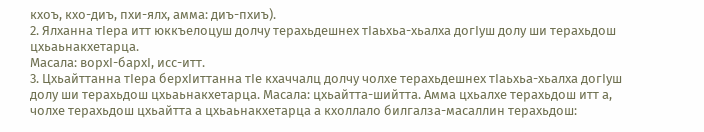кхоъ, кхо-диъ, пхи-ялх, амма: диъ-пхиъ).
2. Ялханна тIера итт юккъелоцуш долчу терахьдешнех тIаьхьа-хьалха догIуш долу ши терахьдош цхьаьнакхетарца.
Масала: ворхI-бархI, исс-итт.
3. Цхьайттанна тIера берхIиттанна тIе кхаччалц долчу чолхе терахьдешнех тIаьхьа-хьалха догIуш долу ши терахьдош цхьаьнакхетарца. Масала: цхьайтта-шийтта. Амма цхьалхе терахьдош итт а, чолхе терахьдош цхьайтта а цхьаьнакхетарца а кхоллало билгалза-масаллин терахьдош: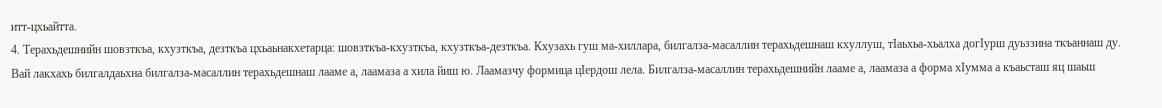итт-цхьайтта.
4. Терахьдешнийн шовзткъа, кхузткъа, дезткъа цхьаьнакхетарца: шовзткъа-кхузткъа, кхузткъа-дезткъа. Кхузахь гуш ма-хиллара, билгалза-масаллин терахьдешнаш кхуллуш, тIаьхьа-хьалха догIурш дуьззина ткъаннаш ду.
Вай лакхахь билгалдаьхна билгалза-масаллин терахьдешнаш лааме а, лаамаза а хила йиш ю. Лаамазчу формица цIердош лела. Билгалза-масаллин терахьдешнийн лааме а, лаамаза а форма хIумма а къаьсташ яц шаьш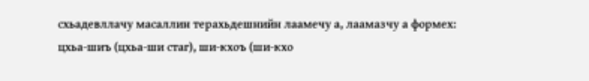схьадевллачу масаллин терахьдешнийн лаамечу а, лаамазчу а формех: цхьа-шиъ (цхьа-ши стаг), ши-кхоъ (ши-кхо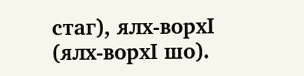стаг), ялх-ворхI (ялх-ворхI шо).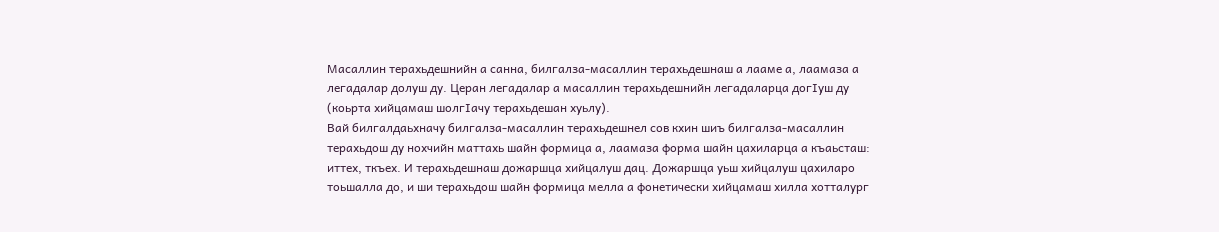Масаллин терахьдешнийн а санна, билгалза-масаллин терахьдешнаш а лааме а, лаамаза а легадалар долуш ду. Церан легадалар а масаллин терахьдешнийн легадаларца догIуш ду (коьрта хийцамаш шолгIачу терахьдешан хуьлу).
Вай билгалдаьхначу билгалза-масаллин терахьдешнел сов кхин шиъ билгалза-масаллин терахьдош ду нохчийн маттахь шайн формица а, лаамаза форма шайн цахиларца а къаьсташ: иттех, ткъех. И терахьдешнаш дожаршца хийцалуш дац. Дожаршца уьш хийцалуш цахиларо тоьшалла до, и ши терахьдош шайн формица мелла а фонетически хийцамаш хилла хотталург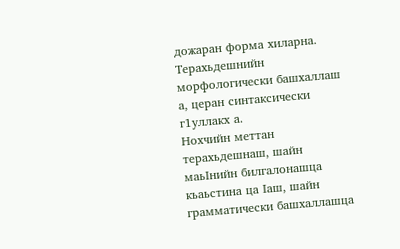дожаран форма хиларна.
Терахьдешнийн морфологически башхаллаш а, церан синтаксически г1уллакх а.
Нохчийн меттан терахьдешнаш, шайн маьIнийн билгалонашца кьаьстина ца Iаш, шайн грамматически башхаллашца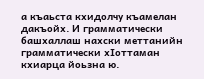а къаьста кхидолчу къамелан дакъойх. И грамматически башхаллаш нахски меттанийн грамматически хIоттаман кхиарца йоьзна ю.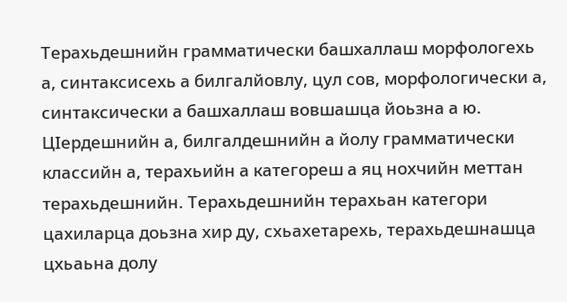Терахьдешнийн грамматически башхаллаш морфологехь а, синтаксисехь а билгалйовлу, цул сов, морфологически а, синтаксически а башхаллаш вовшашца йоьзна а ю.
ЦIердешнийн а, билгалдешнийн а йолу грамматически классийн а, терахьийн а категореш а яц нохчийн меттан терахьдешнийн. Терахьдешнийн терахьан категори цахиларца доьзна хир ду, схьахетарехь, терахьдешнашца цхьаьна долу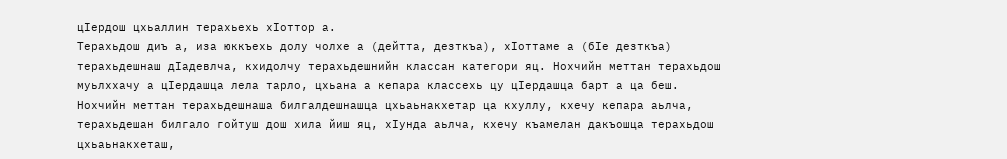цIердош цхьаллин терахьехь хIоттор а.
Терахьдош диъ а, иза юккъехь долу чолхе а (дейтта, дезткъа), хIоттаме а (бIе дезткъа) терахьдешнаш дIадевлча, кхидолчу терахьдешнийн классан категори яц. Нохчийн меттан терахьдош муьлххачу а цIердашца лела тарло, цхьана а кепара классехь цу цIердашца барт а ца беш.
Нохчийн меттан терахьдешнаша билгалдешнашца цхьаьнакхетар ца кхуллу, кхечу кепара аьлча, терахьдешан билгало гойтуш дош хила йиш яц, хIунда аьлча, кхечу къамелан дакъошца терахьдош цхьаьнакхеташ,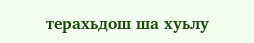терахьдош ша хуьлу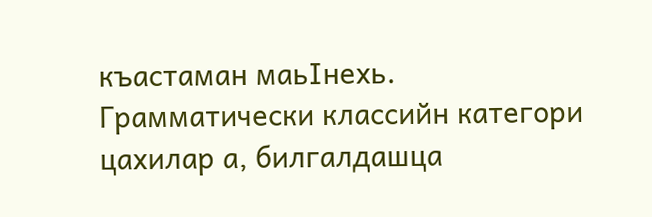къастаман маьIнехь.
Грамматически классийн категори цахилар а, билгалдашца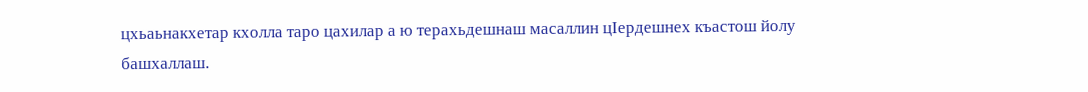цхьаьнакхетар кхолла таро цахилар а ю терахьдешнаш масаллин цIердешнех къастош йолу башхаллаш.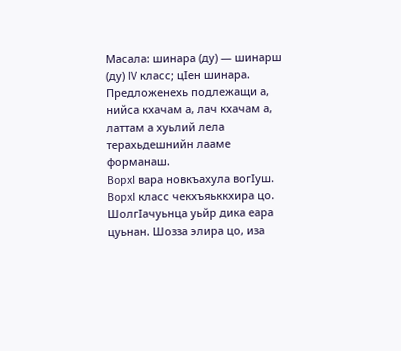Масала: шинара (ду) — шинарш (ду) IV класс; цIен шинара.
Предложенехь подлежащи а, нийса кхачам а, лач кхачам а, латтам а хуьлий лела терахьдешнийн лааме форманаш.
BopxI вара новкъахула вогIуш. BopxI класс чекхъяьккхира цо. ШолгIачуьнца уьйр дика еара цуьнан. Шозза элира цо, иза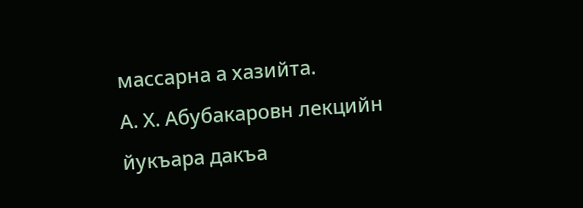массарна а хазийта.
А. Х. Абубакаровн лекцийн йукъара дакъа